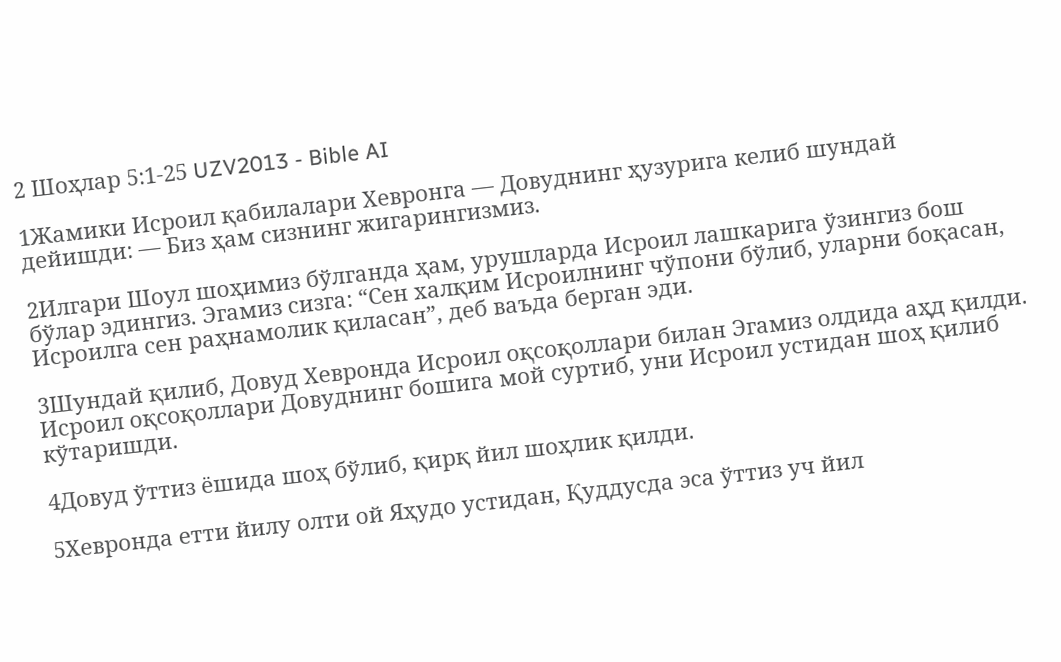2 Шоҳлар 5:1-25 UZV2013 - Bible AI

1Жамики Исроил қабилалари Хевронга — Довуднинг ҳузурига келиб шундай дейишди: — Биз ҳам сизнинг жигарингизмиз.

2Илгари Шоул шоҳимиз бўлганда ҳам, урушларда Исроил лашкарига ўзингиз бош бўлар эдингиз. Эгамиз сизга: “Сен халқим Исроилнинг чўпони бўлиб, уларни боқасан, Исроилга сен раҳнамолик қиласан”, деб ваъда берган эди.

3Шундай қилиб, Довуд Хевронда Исроил оқсоқоллари билан Эгамиз олдида аҳд қилди. Исроил оқсоқоллари Довуднинг бошига мой суртиб, уни Исроил устидан шоҳ қилиб кўтаришди.

4Довуд ўттиз ёшида шоҳ бўлиб, қирқ йил шоҳлик қилди.

5Хевронда етти йилу олти ой Яҳудо устидан, Қуддусда эса ўттиз уч йил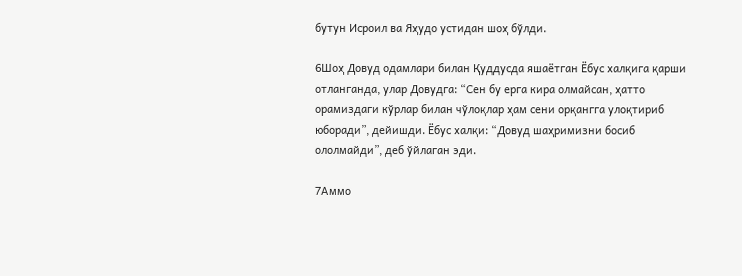бутун Исроил ва Яҳудо устидан шоҳ бўлди.

6Шоҳ Довуд одамлари билан Қуддусда яшаётган Ёбус халқига қарши отланганда, улар Довудга: “Сен бу ерга кира олмайсан, ҳатто орамиздаги кўрлар билан чўлоқлар ҳам сени орқангга улоқтириб юборади”, дейишди. Ёбус халқи: “Довуд шаҳримизни босиб ололмайди”, деб ўйлаган эди.

7Аммо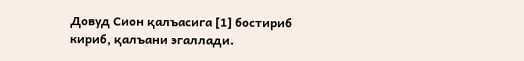Довуд Сион қалъасига [1] бостириб кириб, қалъани эгаллади.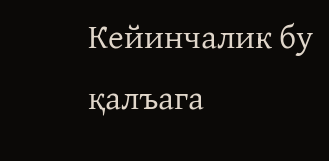Кейинчалик бу қалъага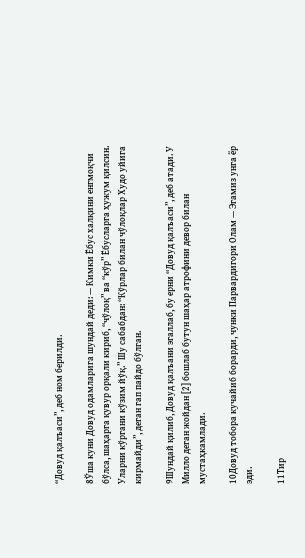“Довуд қалъаси”, деб ном берилди.

8Ўша куни Довуд одамларига шундай деди: — Кимки Ёбус халқини енгмоқчи бўлса, шаҳарга қувур орқали кириб, “чўлоқ” ва “кўр” Ёбусларга ҳужум қилсин. Уларни кўргани кўзим йўқ.” Шу сабабдан: “Кўрлар билан чўлоқлар Худо уйига кирмайди”, деган гап пайдо бўлган.

9Шундай қилиб, Довуд қалъани эгаллаб, бу ерни “Довуд қалъаси”, деб атади. У Милло деган жойдан [2] бошлаб бутун шаҳар атрофини девор билан мустаҳкамлади.

10Довуд тобора кучайиб борарди, чунки Парвардигори Олам — Эгамиз унга ёр эди.

11Тир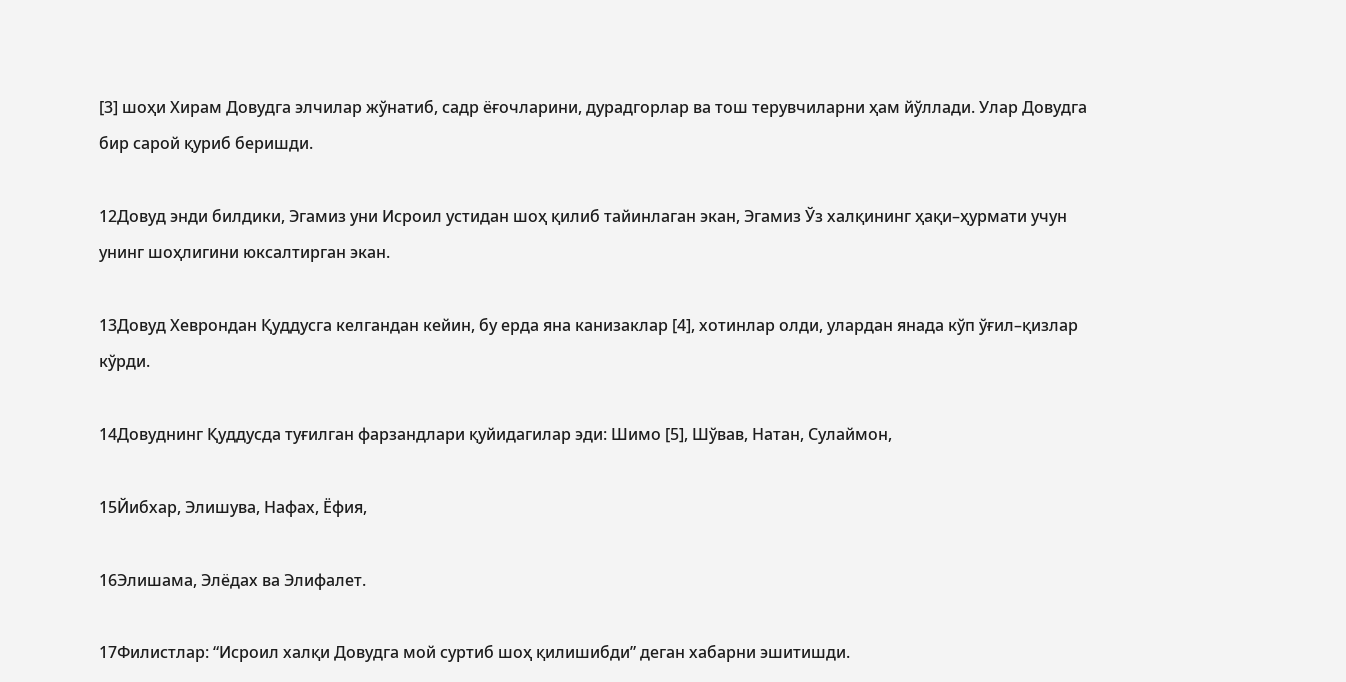[3] шоҳи Хирам Довудга элчилар жўнатиб, садр ёғочларини, дурадгорлар ва тош терувчиларни ҳам йўллади. Улар Довудга бир сарой қуриб беришди.

12Довуд энди билдики, Эгамиз уни Исроил устидан шоҳ қилиб тайинлаган экан, Эгамиз Ўз халқининг ҳақи–ҳурмати учун унинг шоҳлигини юксалтирган экан.

13Довуд Хеврондан Қуддусга келгандан кейин, бу ерда яна канизаклар [4], хотинлар олди, улардан янада кўп ўғил–қизлар кўрди.

14Довуднинг Қуддусда туғилган фарзандлари қуйидагилар эди: Шимо [5], Шўвав, Натан, Сулаймон,

15Йибхар, Элишува, Нафах, Ёфия,

16Элишама, Элёдах ва Элифалет.

17Филистлар: “Исроил халқи Довудга мой суртиб шоҳ қилишибди” деган хабарни эшитишди.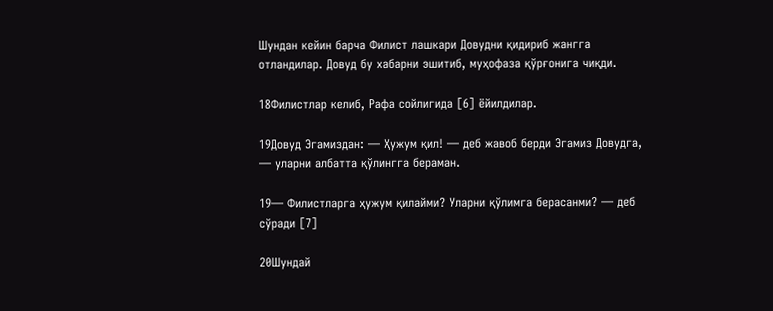Шундан кейин барча Филист лашкари Довудни қидириб жангга отландилар. Довуд бу хабарни эшитиб, муҳофаза қўрғонига чиқди.

18Филистлар келиб, Рафа сойлигида [6] ёйилдилар.

19Довуд Эгамиздан: — Ҳужум қил! — деб жавоб берди Эгамиз Довудга, — уларни албатта қўлингга бераман.

19— Филистларга ҳужум қилайми? Уларни қўлимга берасанми? — деб сўради [7]

20Шундай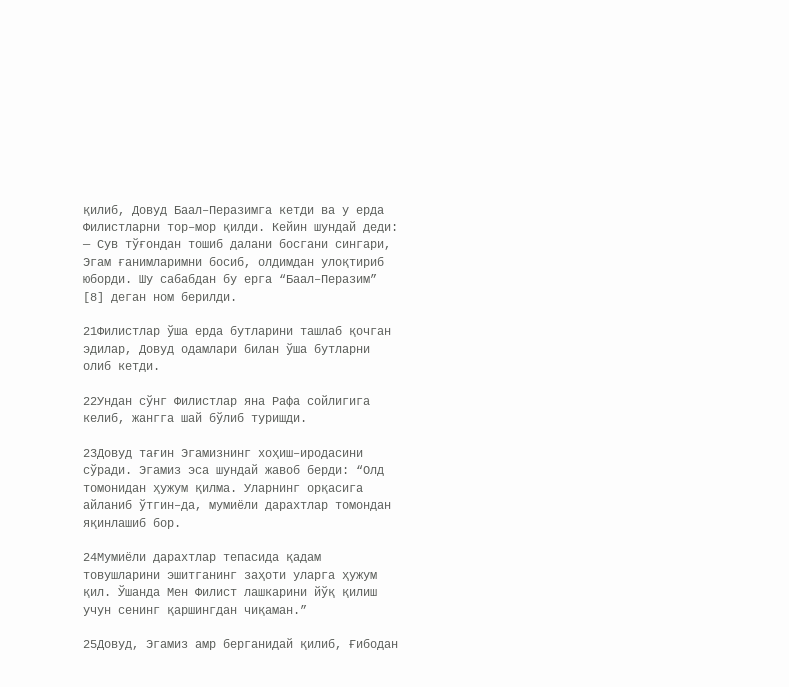қилиб, Довуд Баал–Перазимга кетди ва у ерда Филистларни тор–мор қилди. Кейин шундай деди: — Сув тўғондан тошиб далани босгани сингари, Эгам ғанимларимни босиб, олдимдан улоқтириб юборди. Шу сабабдан бу ерга “Баал–Перазим” [8] деган ном берилди.

21Филистлар ўша ерда бутларини ташлаб қочган эдилар, Довуд одамлари билан ўша бутларни олиб кетди.

22Ундан сўнг Филистлар яна Рафа сойлигига келиб, жангга шай бўлиб туришди.

23Довуд тағин Эгамизнинг хоҳиш–иродасини сўради. Эгамиз эса шундай жавоб берди: “Олд томонидан ҳужум қилма. Уларнинг орқасига айланиб ўтгин–да, мумиёли дарахтлар томондан яқинлашиб бор.

24Мумиёли дарахтлар тепасида қадам товушларини эшитганинг заҳоти уларга ҳужум қил. Ўшанда Мен Филист лашкарини йўқ қилиш учун сенинг қаршингдан чиқаман.”

25Довуд, Эгамиз амр берганидай қилиб, Ғибодан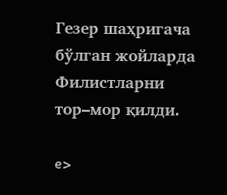Гезер шаҳригача бўлган жойларда Филистларни тор–мор қилди.

e>